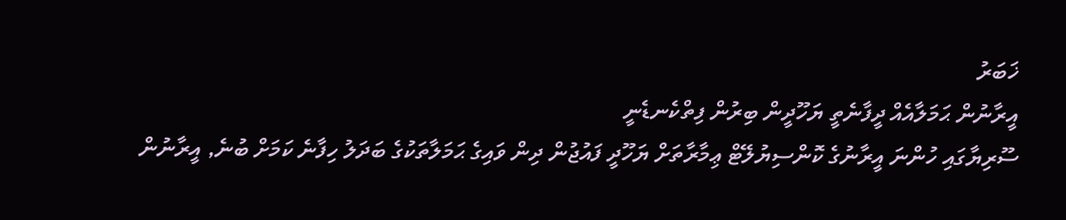ޚަބަރު
އީރާނުން ޙަމަލާއެއް ދީފާނެތީ ޔަހޫދީން ބިރުން ފިތްކެނޑެނީ
ސޫރިޔާގައި ހުންނަ އީރާނުގެ ކޮންސިޔުލޭޓް ޢިމާރާތަށް ޔަހޫދީ ފައުޖުން ދިން ވައިގެ ޙަމަލާތަކުގެ ބަދަލު ހިފާނެ ކަމަށް ބުނެ, އީރާނުން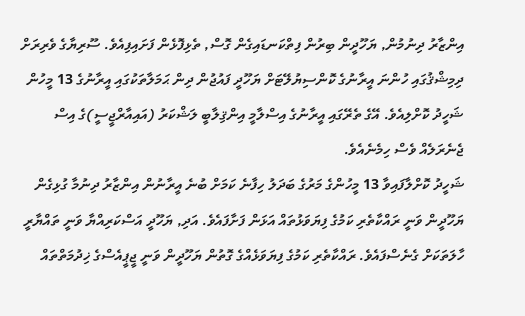އިންޒާރު ދިނުމުން, ޔަހޫދީން ބިރުން ފިތްކަނޑައިގެން ގޮސް, ތެޅިފޮޅެން ފަށައިފިއެވެ. ސޫރިޔާގެ ވެރިރަށް ދިމިޝްޤުގައި ހުންނަ އީރާނުގެ ކޮންސިޔުލޭޓަށް ޔަހޫދީ ފައުޖުން ދިން ޙަމަލާތަކުގައި އީރާނުގެ 13 މީހުން ޝަހީދު ކޮށްލިއެވެ. އޭގެ ތެރޭގައި އީރާނުގެ އިސްލާމީ އިންޤިލާބީ ލަޝްކަރު (އައިއާރްޖީސީ)ގެ އިސް ޖެނެރަލެއް ވެސް ހިމެނެއެވެ.
ޝަހީދު ކޮށްލާފައިވާ 13 މީހުންގެ މަރުގެ ބަދަލު ހިފާނެ ކަމަށް ބުނެ އީރާނުން އިންޒާރު ދިނުމާ ގުޅިގެން ޔަހޫދީން ވަނީ ރައްކާތެރި ކަމުގެ ފިޔަވަޅުތައް އަޅަން ފަށާފައެވެ. އަދި, ޔަހޫދީ އަސްކަރިއްޔާ ވަނީ ތައްޔާރީ ހާލަތަކަށް ގެނެސްފައެވެ. ރައްކާތެރި ކަމުގެ ފިޔަވަޅެއްގެ ގޮތުން ޔަހޫދީން ވަނީ ޖީޕީއެސްގެ ޚިދުމަތްތައް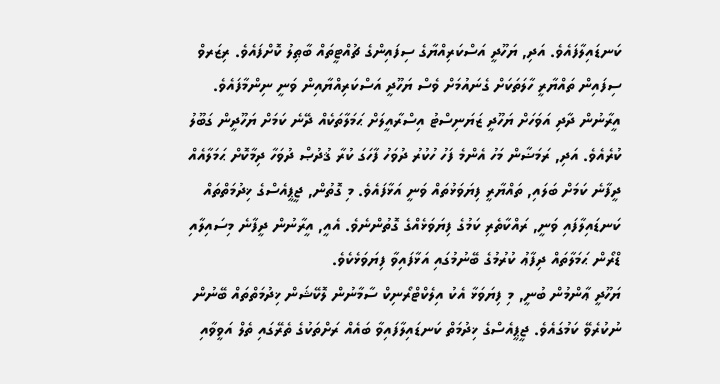ކަނޑައިލާފައެވެ. އަދި, ޔަހޫދީ އަސްކަރިއްޔާގެ ސިފައިންގެ ޗުއްޓީތައް ބާޠިލު ކޮށްފައެވެ. ރިޒަރވް ސިފައިން ތައްޔާރީ ހާލަތަކަށް ގެނައުމަށް ވެސް ޔަހޫދީ އަސްކަރިއްޔާއިން ވަނީ ނިންމާފައެވެ.
އީރާނުން ދާދި އަވަހަށް ޔަހޫދީ ޒަޔަނިސްޓު އިސްރާއީލަށް ޙަމަލާތަކެއް ދޭނެ ކަމަށް ޔަހޫދީން ގަބޫލު ކުރެއެވެ. އަދި, ރަމަޟާން މަހު އެންމެ ފަހު ހުކުރު ދުވަހު ފާހަގަ ކުރާ ޤުދުޞް ދުވަހާ ދިމާކޮށް ޙަމަލާއެއް ދީފާނެ ކަމަށް ބަލައި, ތައްޔާރީ ފިޔަވަޅުތައް ވަނީ އަޅާފައެވެ. މި ގޮތުން, ޖީޕީއެސްގެ ޚިދުމަތްތައް ކަނޑައިލާފައި ވަނީ, ރައްކާތެރި ކަމުގެ ފިޔަވަޅެއްގެ ގޮތުންނެވެ. އެއީ, އީރާނުން ދީފާނެ މިސައިލާއި ޑްރޯން ޙަމަލާތައް ދިފާޢު ކުރުމުގެ ބޭނުމުގައި އަޅާފައިވާ ފިޔަވަޅެކެވެ.
ޔަހޫދީ ޢާންމުން ބުނީ, މި ފިޔަވަޅާ އެކު އިލެކްޓްރޯނިކް ސާމާނުން ލޮކޭޝަން ޚިދުމަތްތައް ބޭނުން ނުކުރެވޭ ކަމުގައެވެ. ޖީޕީއެސްގެ ޚިދުމަތް ކަނޑައިލާފައިވާ ބައެއް ރަށްތަކުގެ ތެރޭގައި ތެލް އަވީވާއި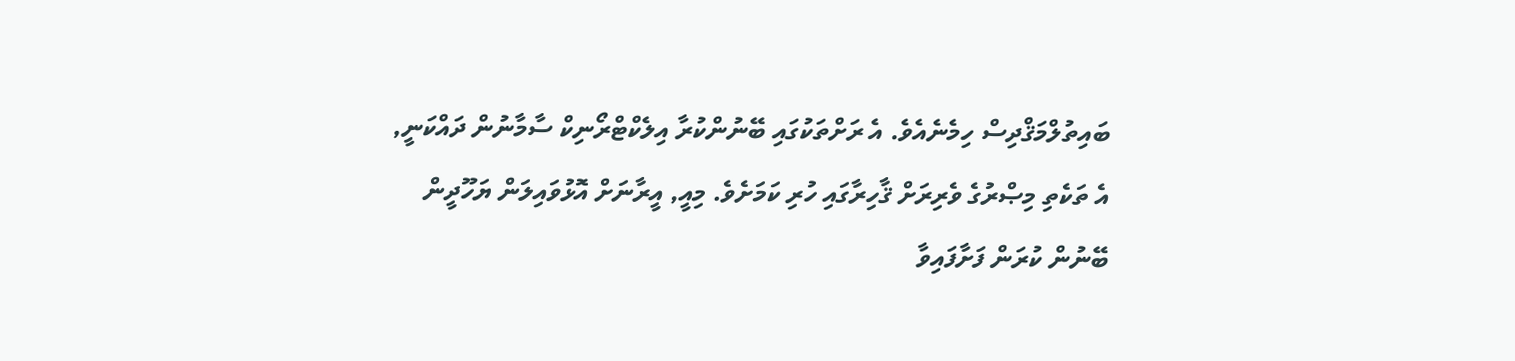ބައިތުލްމަޤްދިސް ހިމެނެއެވެ. އެ ރަށްތަކުގައި ބޭނުންކުރާ އިލެކްޓްރޯނިކް ސާމާނުން ދައްކަނީ, އެ ތަކެތި މިޞްރުގެ ވެރިރަށް ޤާހިރާގައި ހުރި ކަމަށެވެ. މިއީ, އީރާނަށް އޮޅުވައިލަން ޔަހޫދީން ބޭނުން ކުރަން ފަށާފައިވާ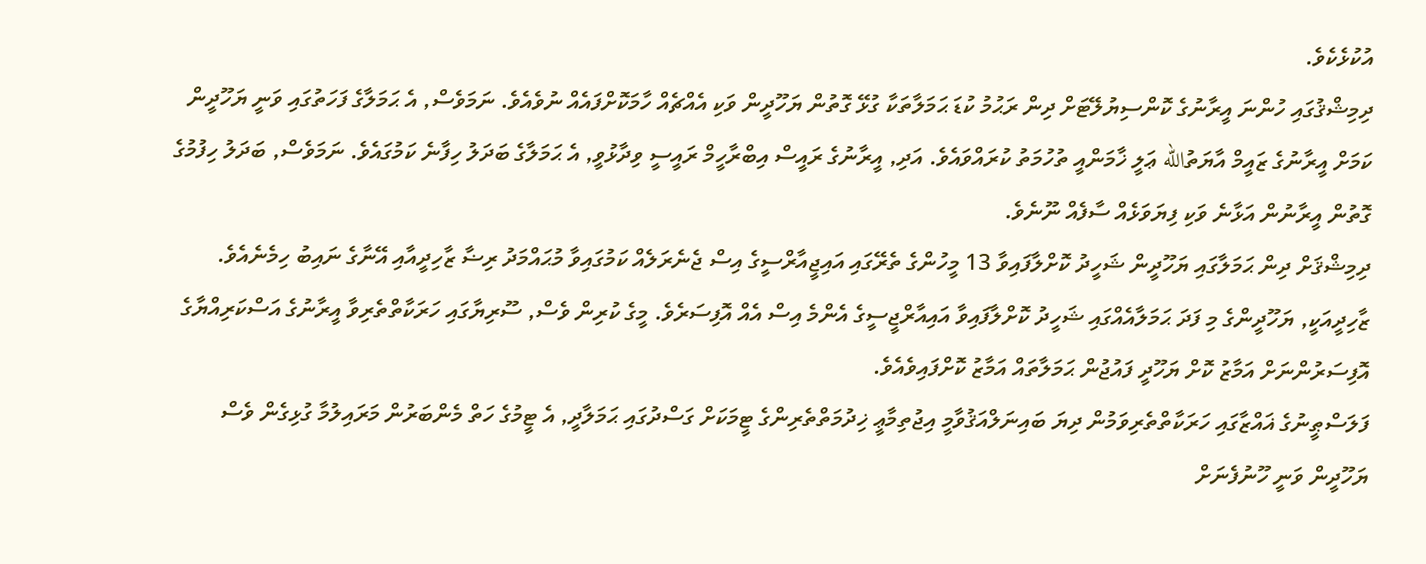އުކުޅެކެވެ.
ދިމިޝްޤުގައި ހުންނަ އީރާނުގެ ކޮންސިޔުލޭޓަށް ދިން ރަޙުމު ކުޑަ ޙަމަލާތަކާ ގުޅޭ ގޮތުން ޔަހޫދީން ވަކި އެއްޗެއް ހާމަކޮށްފައެއް ނުވެއެވެ. ނަމަވެސް, އެ ޙަމަލާގެ ފަހަތުގައި ވަނީ ޔަހޫދީން ކަމަށް އީރާނުގެ ޒައީމް އާޔަތުالله ޢަލީ ޚާމަންއީ ތުހުމަތު ކުރައްވައެވެ. އަދި, އީރާނުގެ ރައީސް އިބްރާހީމް ރައީސީ ވިދާޅުވީ, އެ ޙަމަލާގެ ބަދަލު ހިފާނެ ކަމުގައެވެ. ނަމަވެސް, ބަދަލު ހިފުމުގެ ގޮތުން އީރާނުން އަޅާނެ ވަކި ފިޔަވަޅެއް ސާފެއް ނޫނެވެ.
ދިމިޝްޤަށް ދިން ޙަމަލާގައި ޔަހޫދީން ޝަހީދު ކޮށްލާފައިވާ 13 މީހުންގެ ތެރޭގައި އައިޖީއާރްސީގެ އިސް ޖެނެރަލެއް ކަމުގައިވާ މުޙައްމަދު ރިޟާ ޒާހިދީއާއި އޭނާގެ ނައިބު ހިމެނެއެވެ. ޒާހިދީއަކީ, ޔަހޫދީންގެ މި ފަދަ ޙަމަލާއެއްގައި ޝަހީދު ކޮށްލާފައިވާ އައިއާރްޖީސީގެ އެންމެ އިސް އެއް އޮފިސަރެވެ. މީގެ ކުރިން ވެސް, ސޫރިޔާގައި ހަރަކާތްތެރިވާ އީރާނުގެ އަސްކަރިއްޔާގެ އޮފިސަރުންނަށް އަމާޒު ކޮށް ޔަހޫދީ ފައުޖުން ޙަމަލާތައް އަމާޒު ކޮށްފައިވެއެވެ.
ފަލަސްޠީނުގެ ޣައްޒާގައި ހަރަކާތްތެރިވަމުން ދިޔަ ބައިނަލްއަޤުވާމީ އިޖުތިމާޢީ ޚިދުމަތްތެރިންގެ ޓީމަކަށް ގަސްދުގައި ޙަމަލާދީ, އެ ޓީމުގެ ހަތް މެންބަރުން މަރައިލުމާ ގުޅިގެން ވެސް ޔަހޫދީން ވަނީ ހޫނުފެނަށް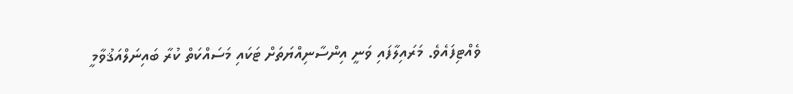ވެއްޓިފައެވެ. މަރައިލާފައި ވަނީ އިންސާނިއްޔަތަށް ޓަކައި މަސައްކަތް ކުރާ ބައިނަލްއަޤުވާމީ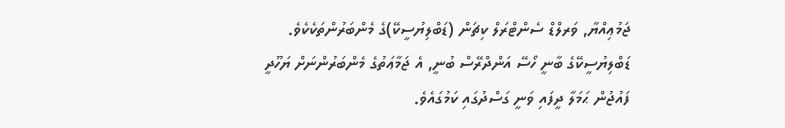ޖަމުޢިއްޔާ, ވަރލްޑް ސެންޓްރަލް ކިޗަން (ޑަބްލިޔުސީކޭ)ގެ މެންބަރުންތަކެކެވެ. ޑަބްލިޔުސީކޭގެ ބާނީ ހޯސޭ އަންދްރޭސް ބުނީ, އެ ޖަމާޢަތުގެ މެންބަރުންނަށް ޔަހޫދީ ފައުޖުން ޙަމަލާ ދީފައި ވަނީ ގަސްދުގައި ކަމުގައެވެ.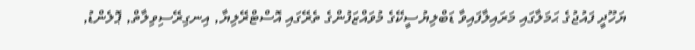ޔަހޫދީ ފައުޖުގެ ޙަމަލާގައި މަރައިލާފައިވާ ޑަބްލިޔުސީކޭގެ މުވައްޒަފުންގެ ތެރޭގައި އޮސްޓްރޭލިޔާ, އިނގިރޭސިވިލާތް, ޕޮލެންޑު,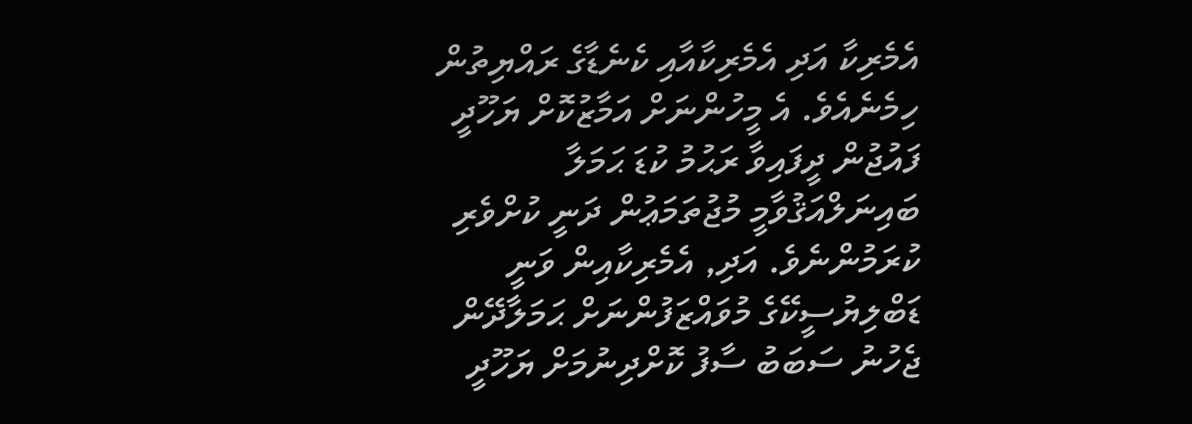އެމެރިކާ އަދި އެމެރިކާއާއި ކެނެޑާގެ ރައްޔިތުން ހިމެނެއެވެ. އެ މީހުންނަށް އަމާޒުކޮށް ޔަހޫދީ ފައުޖުން ދީފައިވާ ރަޙުމު ކުޑަ ޙަމަލާ ބައިނަލްއަޤުވާމީ މުޖުތަމަޢުން ދަނީ ކުށްވެރި ކުރަމުންނެވެ. އަދި, އެމެރިކާއިން ވަނީ ޑަބްލިޔުސީކޭގެ މުވައްޒަފުންނަށް ޙަމަލާދޭން ޖެހުނު ސަބަބު ސާފު ކޮށްދިނުމަށް ޔަހޫދީ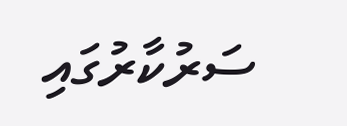ސަރުކާރުގައި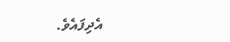އެދިފައެވެ.